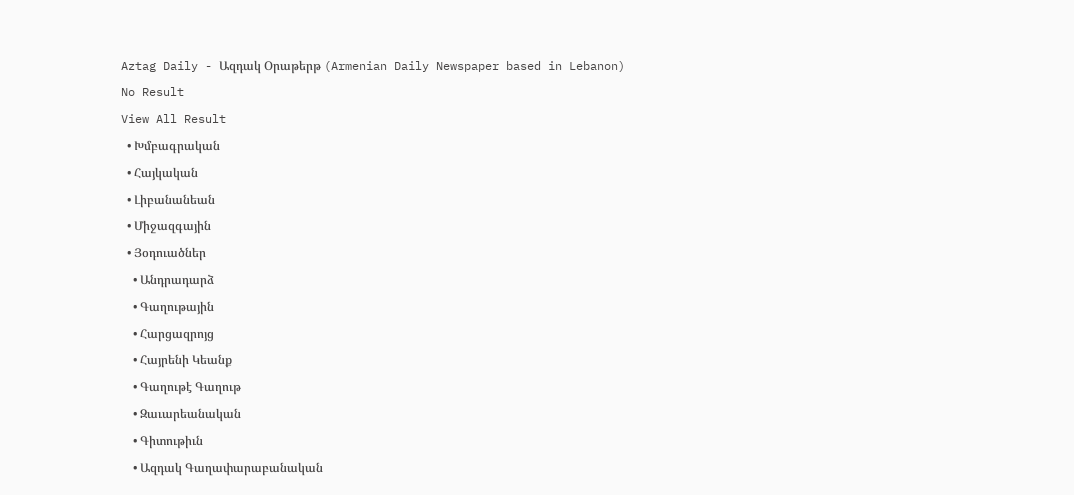Aztag Daily - Ազդակ Օրաթերթ (Armenian Daily Newspaper based in Lebanon)
No Result
View All Result
  • Խմբագրական
  • Հայկական
  • Լիբանանեան
  • Միջազգային
  • Յօդուածներ
    • Անդրադարձ
    • Գաղութային
    • Հարցազրոյց
    • Հայրենի Կեանք
    • Գաղութէ Գաղութ
    • Զաւարեանական
    • Գիտութիւն
    • Ազդակ Գաղափարաբանական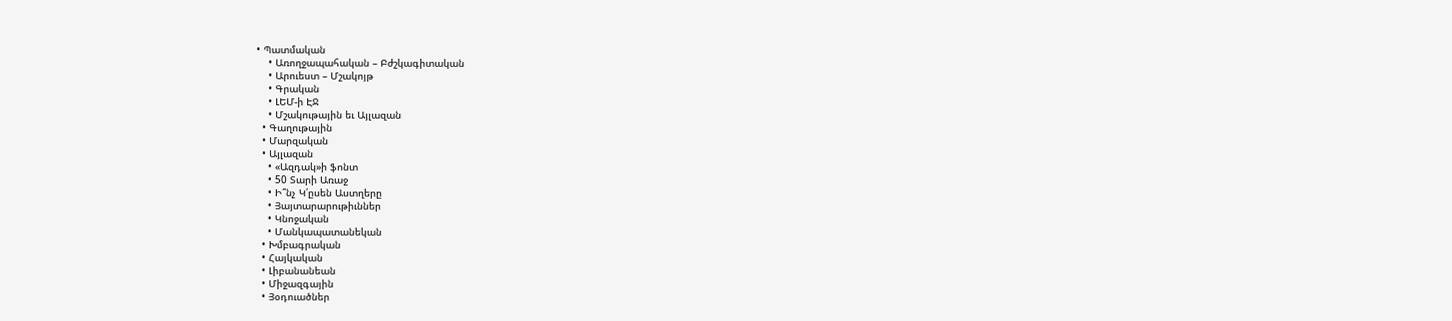• Պատմական
    • Առողջապահական – Բժշկագիտական
    • Արուեստ – Մշակոյթ
    • Գրական
    • ԼԵՄ-ի ԷՋ
    • Մշակութային եւ Այլազան
  • Գաղութային
  • Մարզական
  • Այլազան
    • «Ազդակ»ի ֆոնտ
    • 50 Տարի Առաջ
    • Ի՞նչ Կ՛ըսեն Աստղերը
    • Յայտարարութիւններ
    • Կնոջական
    • Մանկապատանեկան
  • Խմբագրական
  • Հայկական
  • Լիբանանեան
  • Միջազգային
  • Յօդուածներ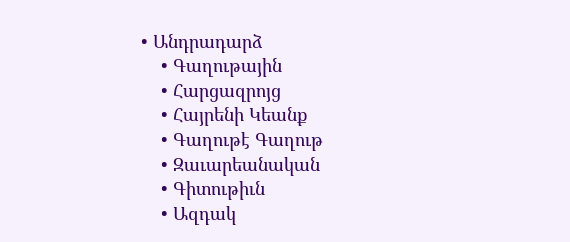• Անդրադարձ
    • Գաղութային
    • Հարցազրոյց
    • Հայրենի Կեանք
    • Գաղութէ Գաղութ
    • Զաւարեանական
    • Գիտութիւն
    • Ազդակ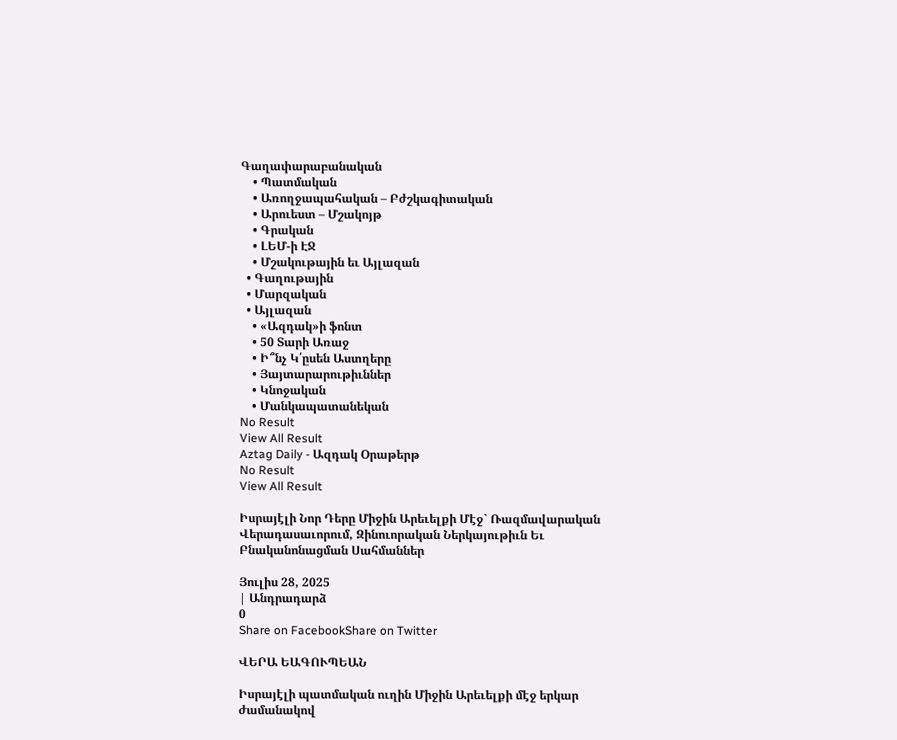Գաղափարաբանական
    • Պատմական
    • Առողջապահական – Բժշկագիտական
    • Արուեստ – Մշակոյթ
    • Գրական
    • ԼԵՄ-ի ԷՋ
    • Մշակութային եւ Այլազան
  • Գաղութային
  • Մարզական
  • Այլազան
    • «Ազդակ»ի ֆոնտ
    • 50 Տարի Առաջ
    • Ի՞նչ Կ՛ըսեն Աստղերը
    • Յայտարարութիւններ
    • Կնոջական
    • Մանկապատանեկան
No Result
View All Result
Aztag Daily - Ազդակ Օրաթերթ
No Result
View All Result

Իսրայէլի Նոր Դերը Միջին Արեւելքի Մէջ` Ռազմավարական Վերադասաւորում, Զինուորական Ներկայութիւն Եւ Բնականոնացման Սահմաններ

Յուլիս 28, 2025
| Անդրադարձ
0
Share on FacebookShare on Twitter

ՎԵՐԱ ԵԱԳՈՒՊԵԱՆ

Իսրայէլի պատմական ուղին Միջին Արեւելքի մէջ երկար ժամանակով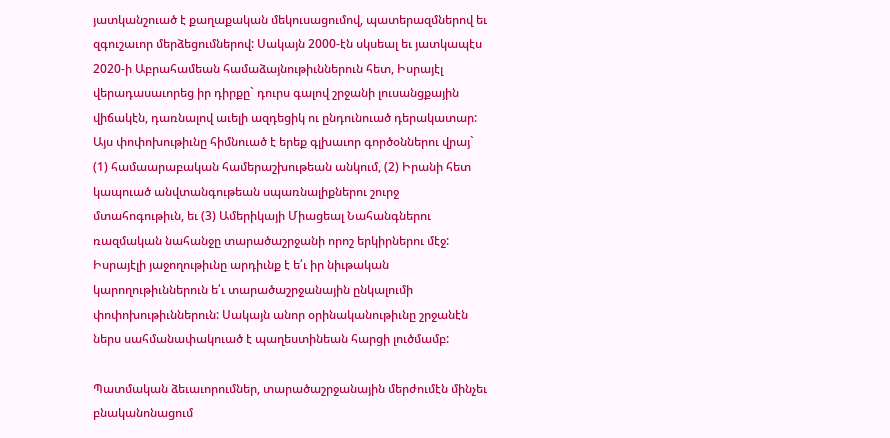յատկանշուած է քաղաքական մեկուսացումով, պատերազմներով եւ զգուշաւոր մերձեցումներով: Սակայն 2000-էն սկսեալ եւ յատկապէս 2020-ի Աբրահամեան համաձայնութիւններուն հետ, Իսրայէլ վերադասաւորեց իր դիրքը` դուրս գալով շրջանի լուսանցքային վիճակէն, դառնալով աւելի ազդեցիկ ու ընդունուած դերակատար: Այս փոփոխութիւնը հիմնուած է երեք գլխաւոր գործօններու վրայ` (1) համաարաբական համերաշխութեան անկում, (2) Իրանի հետ կապուած անվտանգութեան սպառնալիքներու շուրջ մտահոգութիւն, եւ (3) Ամերիկայի Միացեալ Նահանգներու ռազմական նահանջը տարածաշրջանի որոշ երկիրներու մէջ: Իսրայէլի յաջողութիւնը արդիւնք է ե՛ւ իր նիւթական կարողութիւններուն ե՛ւ տարածաշրջանային ընկալումի փոփոխութիւններուն: Սակայն անոր օրինականութիւնը շրջանէն ներս սահմանափակուած է պաղեստինեան հարցի լուծմամբ:

Պատմական ձեւաւորումներ, տարածաշրջանային մերժումէն մինչեւ բնականոնացում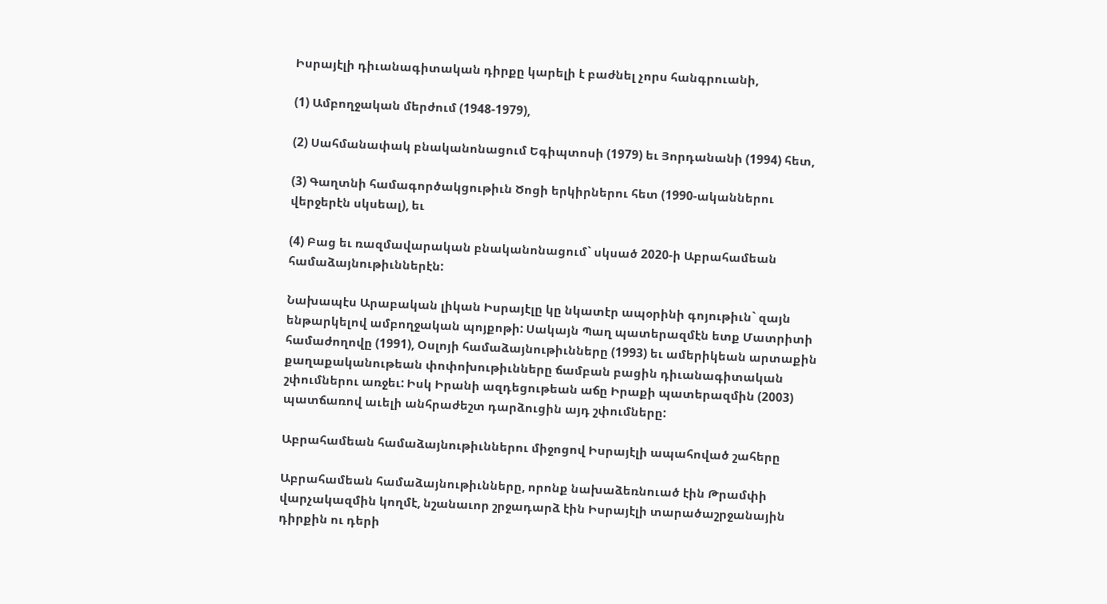Իսրայէլի դիւանագիտական դիրքը կարելի է բաժնել չորս հանգրուանի,

(1) Ամբողջական մերժում (1948-1979),

(2) Սահմանափակ բնականոնացում Եգիպտոսի (1979) եւ Յորդանանի (1994) հետ,

(3) Գաղտնի համագործակցութիւն Ծոցի երկիրներու հետ (1990-ականներու վերջերէն սկսեալ), եւ

(4) Բաց եւ ռազմավարական բնականոնացում` սկսած 2020-ի Աբրահամեան համաձայնութիւններէն:

Նախապէս Արաբական լիկան Իսրայէլը կը նկատէր ապօրինի գոյութիւն` զայն ենթարկելով ամբողջական պոյքոթի: Սակայն Պաղ պատերազմէն ետք Մատրիտի համաժողովը (1991), Օսլոյի համաձայնութիւնները (1993) եւ ամերիկեան արտաքին քաղաքականութեան փոփոխութիւնները ճամբան բացին դիւանագիտական շփումներու առջեւ: Իսկ Իրանի ազդեցութեան աճը Իրաքի պատերազմին (2003) պատճառով աւելի անհրաժեշտ դարձուցին այդ շփումները:

Աբրահամեան համաձայնութիւններու միջոցով Իսրայէլի ապահոված շահերը

Աբրահամեան համաձայնութիւնները, որոնք նախաձեռնուած էին Թրամփի վարչակազմին կողմէ, նշանաւոր շրջադարձ էին Իսրայէլի տարածաշրջանային դիրքին ու դերի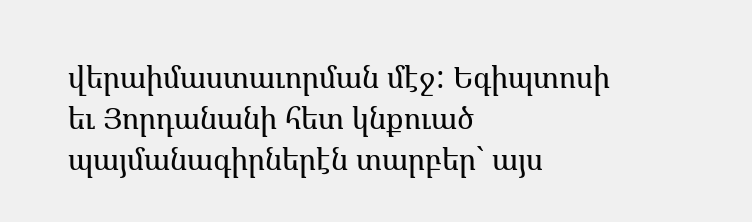վերաիմաստաւորման մէջ: Եգիպտոսի եւ Յորդանանի հետ կնքուած պայմանագիրներէն տարբեր` այս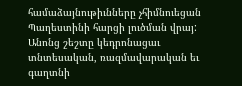համաձայնութիւնները չհիմնուեցան Պաղեստինի հարցի լուծման վրայ: Անոնց շեշտը կեդրոնացաւ տնտեսական, ռազմավարական եւ գաղտնի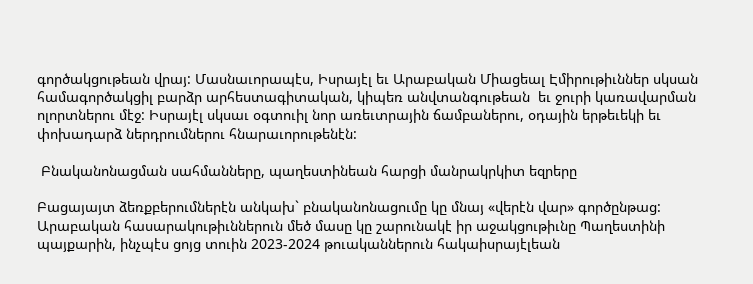գործակցութեան վրայ: Մասնաւորապէս, Իսրայէլ եւ Արաբական Միացեալ Էմիրութիւններ սկսան համագործակցիլ բարձր արհեստագիտական, կիպեռ անվտանգութեան  եւ ջուրի կառավարման ոլորտներու մէջ: Իսրայէլ սկսաւ օգտուիլ նոր առեւտրային ճամբաներու, օդային երթեւեկի եւ փոխադարձ ներդրումներու հնարաւորութենէն:

 Բնականոնացման սահմանները, պաղեստինեան հարցի մանրակրկիտ եզրերը

Բացայայտ ձեռքբերումներէն անկախ` բնականոնացումը կը մնայ «վերէն վար» գործընթաց: Արաբական հասարակութիւններուն մեծ մասը կը շարունակէ իր աջակցութիւնը Պաղեստինի պայքարին, ինչպէս ցոյց տուին 2023-2024 թուականներուն հակաիսրայէլեան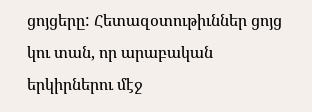ցոյցերը: Հետազօտութիւններ ցոյց կու տան, որ արաբական երկիրներու մէջ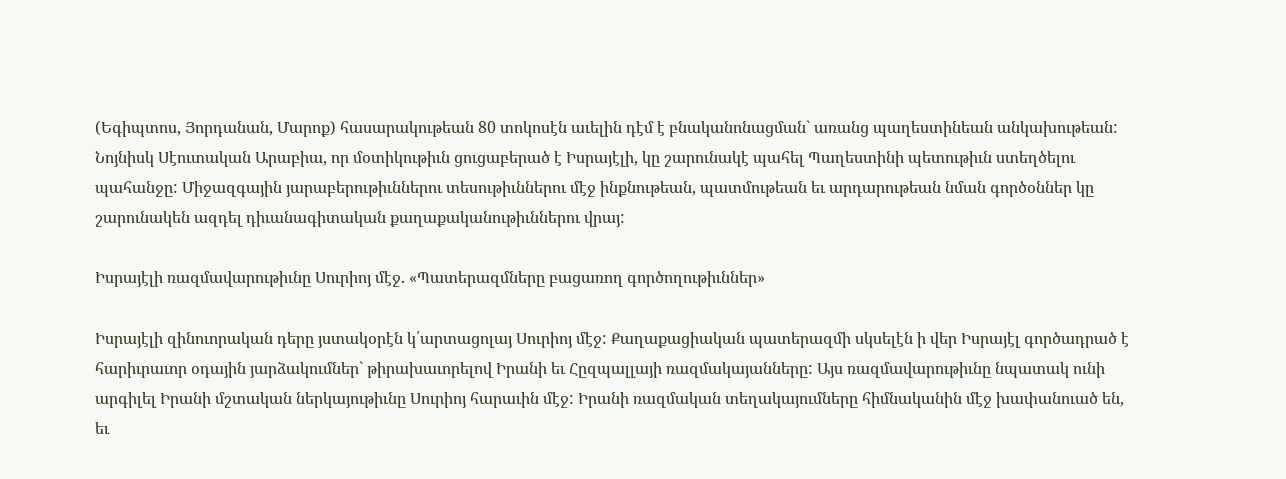(Եգիպտոս, Յորդանան, Մարոք) հասարակութեան 80 տոկոսէն աւելին դէմ է բնականոնացման` առանց պաղեստինեան անկախութեան: Նոյնիսկ Սէուտական Արաբիա, որ մօտիկութիւն ցուցաբերած է Իսրայէլի, կը շարունակէ պահել Պաղեստինի պետութիւն ստեղծելու պահանջը: Միջազգային յարաբերութիւններու տեսութիւններու մէջ ինքնութեան, պատմութեան եւ արդարութեան նման գործօններ կը շարունակեն ազդել դիւանագիտական քաղաքականութիւններու վրայ:

Իսրայէլի ռազմավարութիւնը Սուրիոյ մէջ. «Պատերազմները բացառող գործողութիւններ»

Իսրայէլի զինուորական դերը յստակօրէն կ՛արտացոլայ Սուրիոյ մէջ: Քաղաքացիական պատերազմի սկսելէն ի վեր Իսրայէլ գործադրած է հարիւրաւոր օդային յարձակումներ` թիրախաւորելով Իրանի եւ Հըզպալլայի ռազմակայանները: Այս ռազմավարութիւնը նպատակ ունի արգիլել Իրանի մշտական ներկայութիւնը Սուրիոյ հարաւին մէջ: Իրանի ռազմական տեղակայումները հիմնականին մէջ խափանուած են, եւ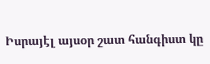Իսրայէլ այսօր շատ հանգիստ կը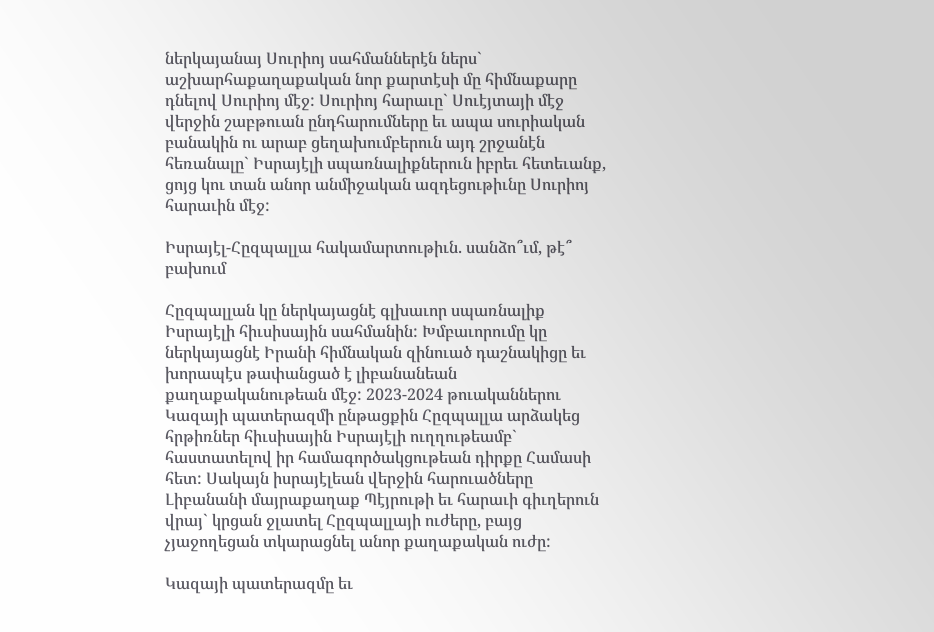ներկայանայ Սուրիոյ սահմաններէն ներս` աշխարհաքաղաքական նոր քարտէսի մը հիմնաքարը դնելով Սուրիոյ մէջ: Սուրիոյ հարաւը` Սուէյտայի մէջ վերջին շաբթուան ընդհարումները եւ ապա սուրիական բանակին ու արաբ ցեղախումբերուն այդ շրջանէն հեռանալը` Իսրայէլի սպառնալիքներուն իբրեւ հետեւանք, ցոյց կու տան անոր անմիջական ազդեցութիւնը Սուրիոյ հարաւին մէջ:

Իսրայէլ-Հըզպալլա հակամարտութիւն. սանձո՞ւմ, թէ՞ բախում

Հըզպալլան կը ներկայացնէ գլխաւոր սպառնալիք Իսրայէլի հիւսիսային սահմանին: Խմբաւորումը կը ներկայացնէ Իրանի հիմնական զինուած դաշնակիցը եւ խորապէս թափանցած է լիբանանեան քաղաքականութեան մէջ: 2023-2024 թուականներու Կազայի պատերազմի ընթացքին Հըզպալլա արձակեց հրթիռներ հիւսիսային Իսրայէլի ուղղութեամբ` հաստատելով իր համագործակցութեան դիրքը Համասի հետ: Սակայն իսրայէլեան վերջին հարուածները Լիբանանի մայրաքաղաք Պէյրութի եւ հարաւի գիւղերուն վրայ` կրցան ջլատել Հըզպալլայի ուժերը, բայց չյաջողեցան տկարացնել անոր քաղաքական ուժը:

Կազայի պատերազմը եւ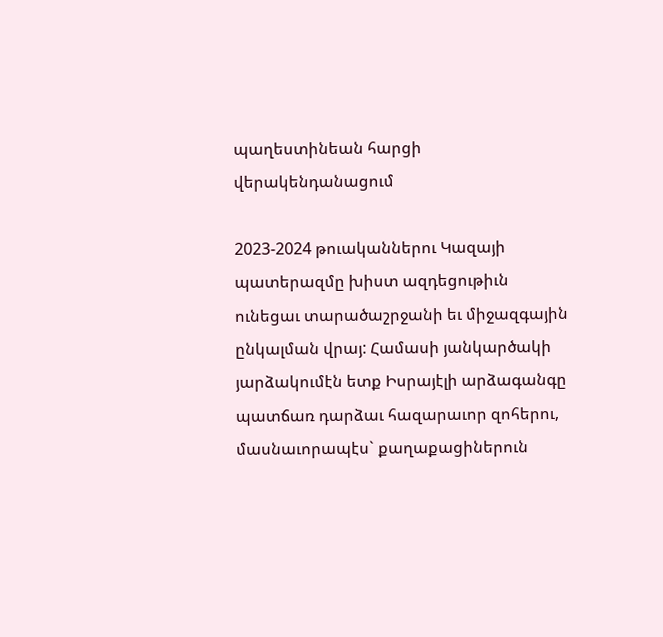պաղեստինեան հարցի վերակենդանացում

2023-2024 թուականներու Կազայի պատերազմը խիստ ազդեցութիւն ունեցաւ տարածաշրջանի եւ միջազգային ընկալման վրայ: Համասի յանկարծակի յարձակումէն ետք Իսրայէլի արձագանգը պատճառ դարձաւ հազարաւոր զոհերու, մասնաւորապէս` քաղաքացիներուն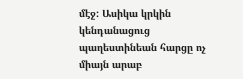մէջ: Ասիկա կրկին կենդանացուց պաղեստինեան հարցը ոչ միայն արաբ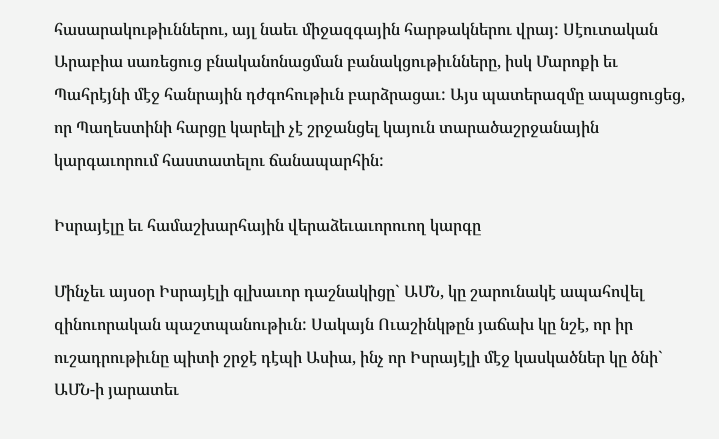հասարակութիւններու, այլ նաեւ միջազգային հարթակներու վրայ: Սէուտական Արաբիա սառեցուց բնականոնացման բանակցութիւնները, իսկ Մարոքի եւ Պահրէյնի մէջ հանրային դժգոհութիւն բարձրացաւ: Այս պատերազմը ապացուցեց, որ Պաղեստինի հարցը կարելի չէ շրջանցել կայուն տարածաշրջանային կարգաւորում հաստատելու ճանապարհին:

Իսրայէլը եւ համաշխարհային վերաձեւաւորուող կարգը

Մինչեւ այսօր Իսրայէլի գլխաւոր դաշնակիցը` ԱՄՆ, կը շարունակէ ապահովել զինուորական պաշտպանութիւն: Սակայն Ուաշինկթըն յաճախ կը նշէ, որ իր ուշադրութիւնը պիտի շրջէ դէպի Ասիա, ինչ որ Իսրայէլի մէջ կասկածներ կը ծնի` ԱՄՆ-ի յարատեւ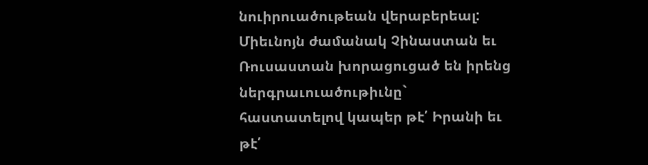նուիրուածութեան վերաբերեալ: Միեւնոյն ժամանակ Չինաստան եւ Ռուսաստան խորացուցած են իրենց ներգրաւուածութիւնը` հաստատելով կապեր թէ՛ Իրանի եւ թէ՛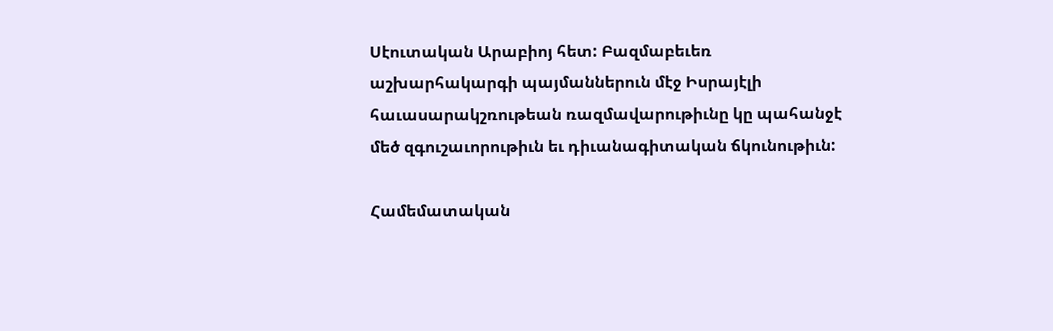Սէուտական Արաբիոյ հետ: Բազմաբեւեռ աշխարհակարգի պայմաններուն մէջ Իսրայէլի հաւասարակշռութեան ռազմավարութիւնը կը պահանջէ մեծ զգուշաւորութիւն եւ դիւանագիտական ճկունութիւն:

Համեմատական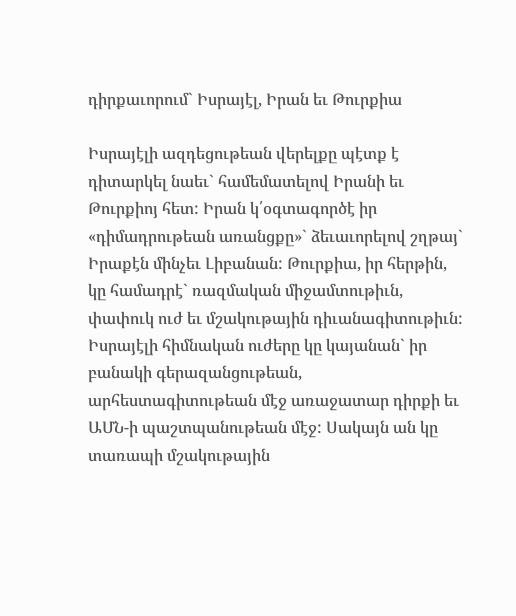դիրքաւորում` Իսրայէլ, Իրան եւ Թուրքիա

Իսրայէլի ազդեցութեան վերելքը պէտք է դիտարկել նաեւ` համեմատելով Իրանի եւ Թուրքիոյ հետ: Իրան կ՛օգտագործէ իր «դիմադրութեան առանցքը»` ձեւաւորելով շղթայ` Իրաքէն մինչեւ Լիբանան: Թուրքիա, իր հերթին, կը համադրէ` ռազմական միջամտութիւն, փափուկ ուժ եւ մշակութային դիւանագիտութիւն: Իսրայէլի հիմնական ուժերը կը կայանան` իր բանակի գերազանցութեան, արհեստագիտութեան մէջ առաջատար դիրքի եւ ԱՄՆ-ի պաշտպանութեան մէջ: Սակայն ան կը տառապի մշակութային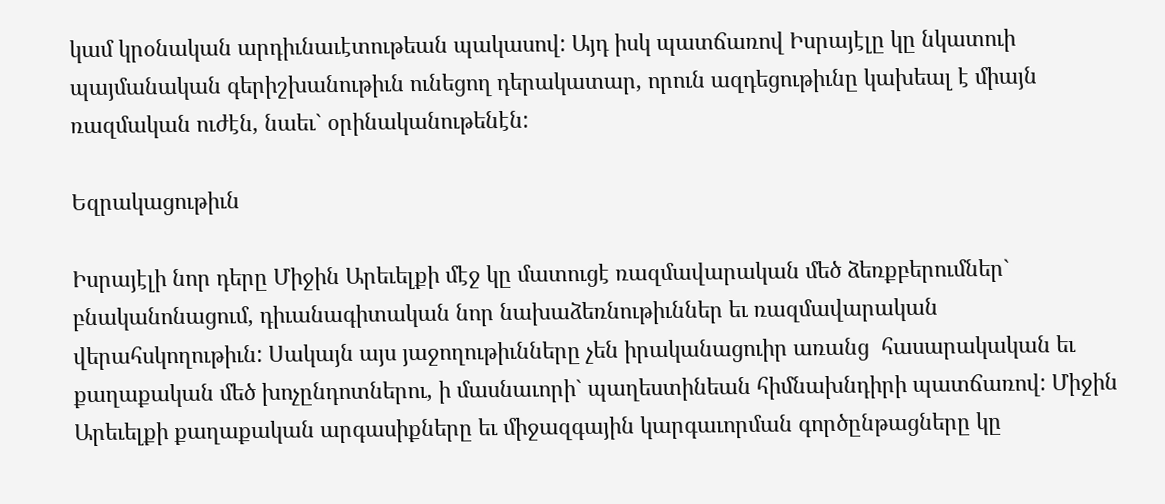կամ կրօնական արդիւնաւէտութեան պակասով: Այդ իսկ պատճառով Իսրայէլը կը նկատուի պայմանական գերիշխանութիւն ունեցող դերակատար, որուն ազդեցութիւնը կախեալ է միայն ռազմական ուժէն, նաեւ` օրինականութենէն:

Եզրակացութիւն

Իսրայէլի նոր դերը Միջին Արեւելքի մէջ կը մատուցէ ռազմավարական մեծ ձեռքբերումներ` բնականոնացում, դիւանագիտական նոր նախաձեռնութիւններ եւ ռազմավարական վերահսկողութիւն: Սակայն այս յաջողութիւնները չեն իրականացուիր առանց  հասարակական եւ քաղաքական մեծ խոչընդոտներու, ի մասնաւորի` պաղեստինեան հիմնախնդիրի պատճառով: Միջին Արեւելքի քաղաքական արգասիքները եւ միջազգային կարգաւորման գործընթացները կը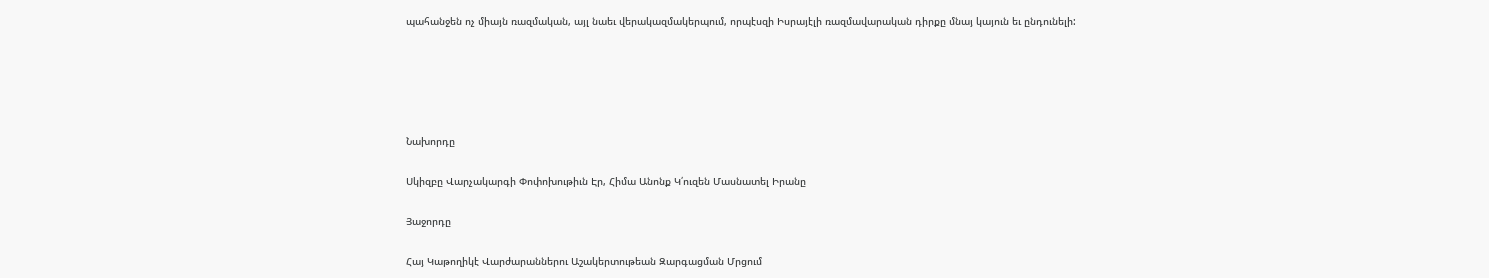պահանջեն ոչ միայն ռազմական, այլ նաեւ վերակազմակերպում, որպէսզի Իսրայէլի ռազմավարական դիրքը մնայ կայուն եւ ընդունելի:





Նախորդը

Սկիզբը Վարչակարգի Փոփոխութիւն Էր, Հիմա Անոնք Կ՛ուզեն Մասնատել Իրանը

Յաջորդը

Հայ Կաթողիկէ Վարժարաններու Աշակերտութեան Զարգացման Մրցում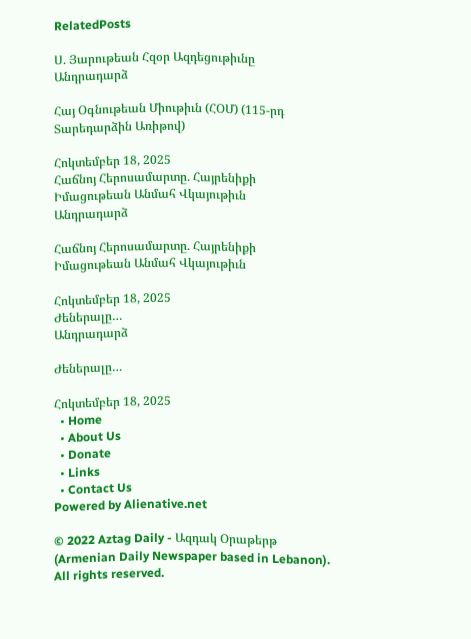RelatedPosts

Ս. Յարութեան Հզօր Ազդեցութիւնը
Անդրադարձ

Հայ Օգնութեան Միութիւն (ՀՕՄ) (115-րդ Տարեդարձին Առիթով)

Հոկտեմբեր 18, 2025
Հաճնոյ Հերոսամարտը. Հայրենիքի Իմացութեան Անմահ Վկայութիւն
Անդրադարձ

Հաճնոյ Հերոսամարտը. Հայրենիքի Իմացութեան Անմահ Վկայութիւն

Հոկտեմբեր 18, 2025
Ժեներալը…
Անդրադարձ

Ժեներալը…

Հոկտեմբեր 18, 2025
  • Home
  • About Us
  • Donate
  • Links
  • Contact Us
Powered by Alienative.net

© 2022 Aztag Daily - Ազդակ Օրաթերթ (Armenian Daily Newspaper based in Lebanon). All rights reserved.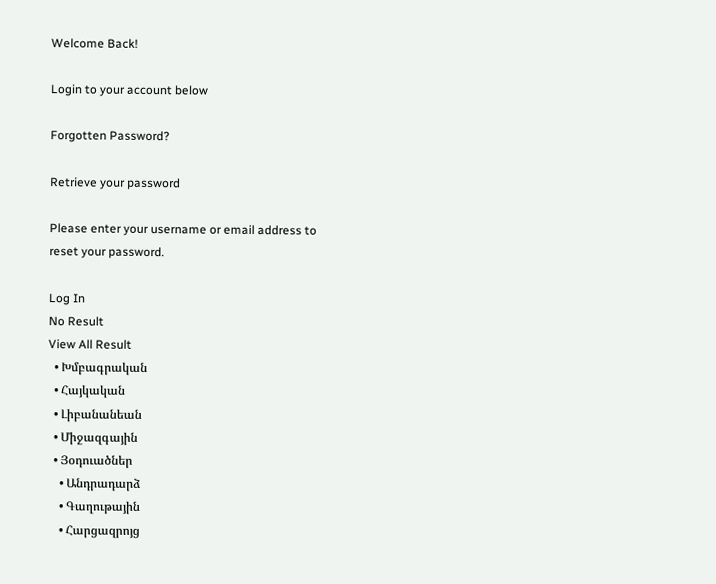Welcome Back!

Login to your account below

Forgotten Password?

Retrieve your password

Please enter your username or email address to reset your password.

Log In
No Result
View All Result
  • Խմբագրական
  • Հայկական
  • Լիբանանեան
  • Միջազգային
  • Յօդուածներ
    • Անդրադարձ
    • Գաղութային
    • Հարցազրոյց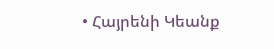• Հայրենի Կեանք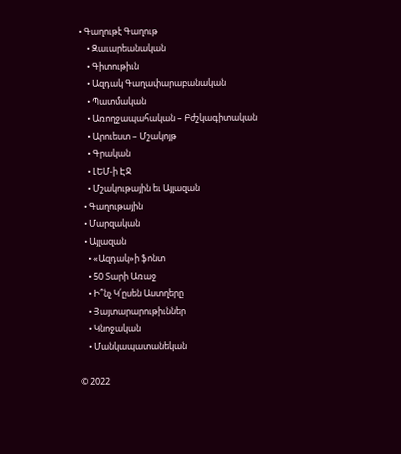• Գաղութէ Գաղութ
    • Զաւարեանական
    • Գիտութիւն
    • Ազդակ Գաղափարաբանական
    • Պատմական
    • Առողջապահական – Բժշկագիտական
    • Արուեստ – Մշակոյթ
    • Գրական
    • ԼԵՄ-ի ԷՋ
    • Մշակութային եւ Այլազան
  • Գաղութային
  • Մարզական
  • Այլազան
    • «Ազդակ»ի ֆոնտ
    • 50 Տարի Առաջ
    • Ի՞նչ Կ՛ըսեն Աստղերը
    • Յայտարարութիւններ
    • Կնոջական
    • Մանկապատանեկան

© 2022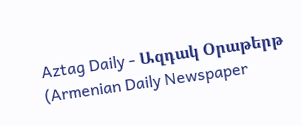Aztag Daily - Ազդակ Օրաթերթ (Armenian Daily Newspaper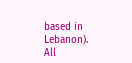based in Lebanon). All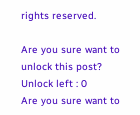rights reserved.

Are you sure want to unlock this post?
Unlock left : 0
Are you sure want to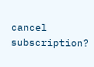cancel subscription?